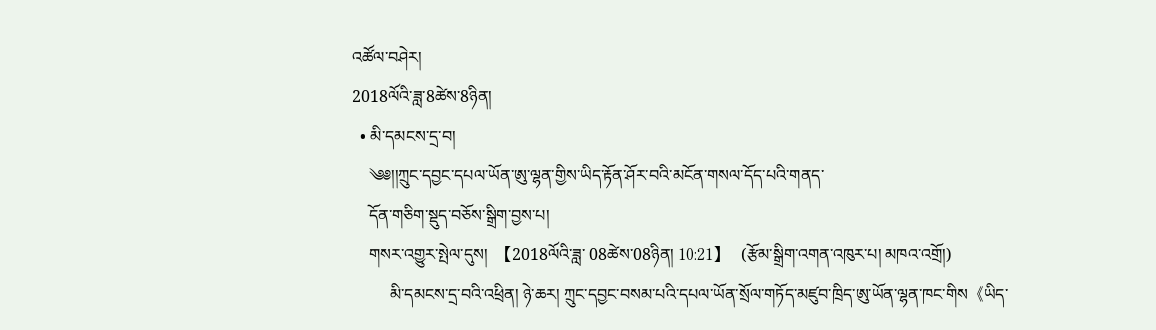འཚོལ་བཤེར།
2018ལོའི་ཟླ་8ཚེས་8ཉིན།
  • མི་དམངས་དྲ་བ།
    ༄༅།།ཀྲུང་དབྱང་དཔལ་ཡོན་ཨུ་ལྷན་གྱིས་ཡིད་རྟོན་ཤོར་བའི་མངོན་གསལ་དོད་པའི་གནད་
    དོན་གཅིག་སྡུད་བཅོས་སྒྲིག་བྱས་པ།
    གསར་འགྱུར་སྤེལ་དུས།  【2018ལོའི་ཟླ་ 08ཚེས་08ཉིན། 10:21】   (རྩོམ་སྒྲིག་འགན་འཁུར་པ། མཁའ་འགྲོ།)
         མི་དམངས་དྲ་བའི་འཕྲིན། ཉེ་ཆར། ཀྲུང་དབྱང་བསམ་པའི་དཔལ་ཡོན་སྲོལ་གཏོད་མཛུབ་ཁྲིད་ཨུ་ཡོན་ལྷན་ཁང་གིས《ཡིད་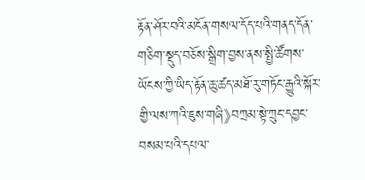རྟོན་ཤོར་བའི་མངོན་གསལ་དོད་པའི་གནད་དོན་གཅིག་སྡུད་བཅོས་སྒྲིག་བྱས་ནས་སྤྱི་ཚོགས་ཡོངས་ཀྱི་ཡིད་རྟོན་ཆུ་ཚད་མཐོ་རུ་གཏོང་རྒྱུའི་སྐོར་གྱི་ལས་ཀའི་ཇུས་གཞི》བཀྲམ་སྟེ་ཀྲུང་དབྱང་བསམ་པའི་དཔལ་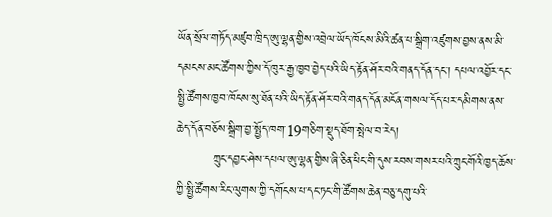ཡོན་སྲོལ་གཏོད་མཛུབ་ཁྲིད་ཨུ་ལྷན་གྱིས་འབྲེལ་ཡོད་ཁོངས་མིའི་ཚན་པ་སྒྲིག་འཛུགས་བྱས་ནས་མི་དམངས་མང་ཚོགས་ཀྱིས་དོ་ཁུར་རྒྱ་ཁྱབ་བྱེད་པའི་ཡིད་རྟོན་ཤོར་བའི་གནད་དོན་དང་། དཔལ་འབྱོར་དང་སྤྱི་ཚོགས་ཁྱབ་ཁོངས་སུ་ཐོན་པའི་ཡིད་རྟོན་ཤོར་བའི་གནད་དོན་མངོན་གསལ་དོད་པར་དམིགས་ནས་ཆེད་དོན་བཅོས་སྒྲིག་བྱ་སྤྱོད་ཁག་19གཅིག་སྡུད་ཐོག་སྤེལ་བ་རེད།
         ཀྲུང་དབྱང་ཤེས་དཔལ་ཨུ་ལྷན་གྱིས་ཞི་ཅིན་ཕིང་གི་དུས་རབས་གསར་པའི་ཀྲུང་གོའི་ཁྱད་ཆོས་ཀྱི་སྤྱི་ཚོགས་རིང་ལུགས་ཀྱི་དགོངས་པ་དང་ཏང་གི་ཚོགས་ཆེན་བཅུ་དགུ་པའི་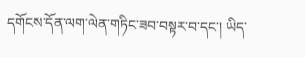དགོངས་དོན་ལག་ལེན་གཏིང་ཟབ་བསྟར་བ་དང་། ཡིད་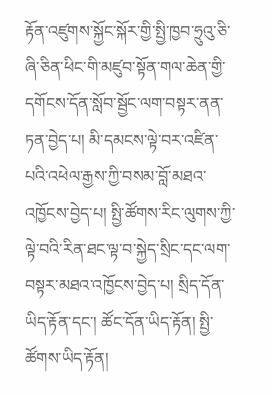རྟོན་འཛུགས་སྐྱོང་སྐོར་གྱི་སྤྱི་ཁྱབ་ཧྲུའུ་ཅི་ཞི་ཅིན་ཕིང་གི་མཛུབ་སྟོན་གལ་ཆེན་གྱི་དགོངས་དོན་སློབ་སྦྱོང་ལག་བསྟར་ནན་ཏན་བྱེད་པ། མི་དམངས་ལྟེ་བར་འཛིན་པའི་འཕེལ་རྒྱས་ཀྱི་བསམ་བློ་མཐའ་འཁྱོངས་བྱེད་པ། སྤྱི་ཚོགས་རིང་ལུགས་ཀྱི་ལྟེ་བའི་རིན་ཐང་ལྟ་བ་སྐྱེད་སྲིང་དང་ལག་བསྟར་མཐའ་འཁྱོངས་བྱེད་པ། སྲིད་དོན་ཡིད་རྟོན་དང་། ཚོང་དོན་ཡིད་རྟོན། སྤྱི་ཚོགས་ཡིད་རྟོན།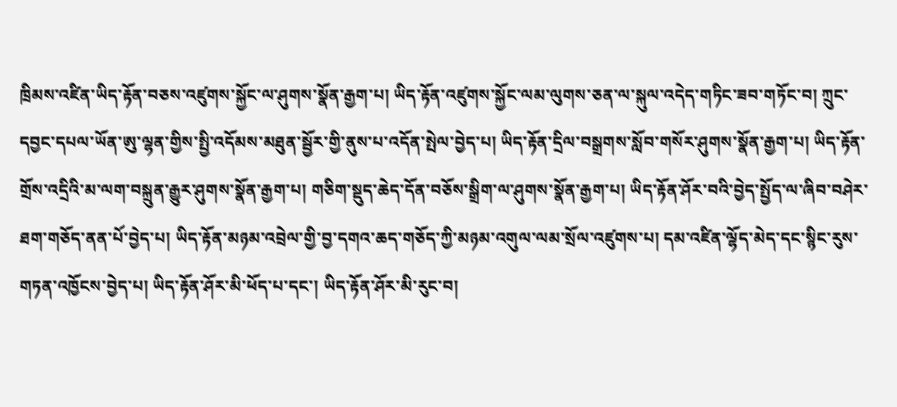ཁྲིམས་འཛིན་ཡིད་རྟོན་བཅས་འཛུགས་སྐྱོང་ལ་ཤུགས་སྣོན་རྒྱག་པ། ཡིད་རྟོན་འཛུགས་སྐྱོང་ལམ་ལུགས་ཅན་ལ་སྐུལ་འདེད་གཏིང་ཟབ་གཏོང་བ། ཀྲུང་དབྱང་དཔལ་ཡོན་ཨུ་ལྷན་གྱིས་སྤྱི་འདོམས་མཐུན་སྦྱོར་གྱི་ནུས་པ་འདོན་སྤེལ་བྱེད་པ། ཡིད་རྟོན་དྲིལ་བསྒྲགས་སློབ་གསོར་ཤུགས་སྣོན་རྒྱག་པ། ཡིད་རྟོན་གྲོས་འདྲིའི་མ་ལག་བསྐྲུན་རྒྱུར་ཤུགས་སྣོན་རྒྱག་པ། གཅིག་སྡུད་ཆེད་དོན་བཅོས་སྒྲིག་ལ་ཤུགས་སྣོན་རྒྱག་པ། ཡིད་རྟོན་ཤོར་བའི་བྱེད་སྤྱོད་ལ་ཞིབ་བཤེར་ཐག་གཅོད་ནན་པོ་བྱེད་པ། ཡིད་རྟོན་མཉམ་འབྲེལ་གྱི་བྱ་དགའ་ཆད་གཅོད་ཀྱི་མཉམ་འགུལ་ལམ་སྲོལ་འཛུགས་པ། དམ་འཛིན་ལྷོད་མེད་དང་སྙིང་རུས་གཏན་འཁྱོངས་བྱེད་པ། ཡིད་རྟོན་ཤོར་མི་ཕོད་པ་དང་། ཡིད་རྟོན་ཤོར་མི་རུང་བ།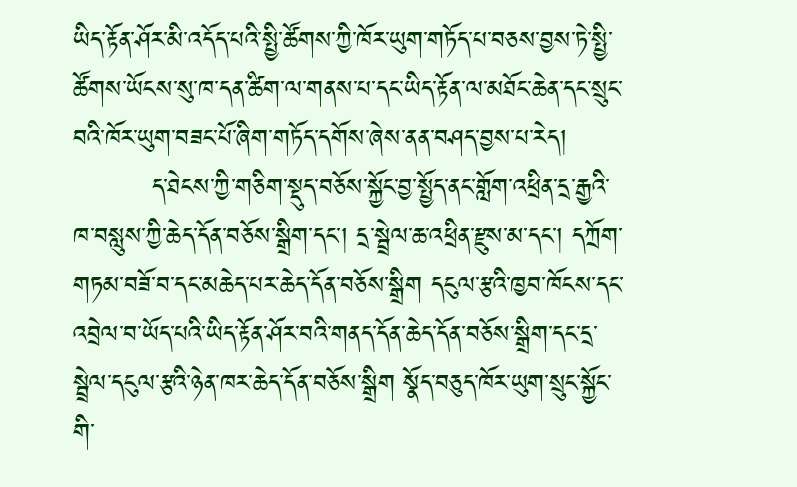ཡིད་རྟོན་ཤོར་མི་འདོད་པའི་སྤྱི་ཚོགས་ཀྱི་ཁོར་ཡུག་གཏོད་པ་བཅས་བྱས་ཏེ་སྤྱི་ཚོགས་ཡོངས་སུ་ཁ་དན་ཚིག་ལ་གནས་པ་དང་ཡིད་རྟོན་ལ་མཐོང་ཆེན་དང་སྲུང་བའི་ཁོར་ཡུག་བཟང་པོ་ཞིག་གཏོད་དགོས་ཞེས་ནན་བཤད་བྱས་པ་རེད།
         ད་ཐེངས་ཀྱི་གཅིག་སྡུད་བཅོས་སྐྱོང་བྱ་སྤྱོད་ནང་གློག་འཕྲིན་དྲ་རྒྱའི་ཁ་བསླུས་ཀྱི་ཆེད་དོན་བཅོས་སྒྲིག་དང་། དྲ་སྦྲེལ་ཆ་འཕྲིན་རྫུས་མ་དང་། དཀྲོག་གཏམ་བཟོ་བ་དང་མཆེད་པར་ཆེད་དོན་བཅོས་སྒྲིག དངུལ་རྩའི་ཁྱབ་ཁོངས་དང་འབྲེལ་བ་ཡོད་པའི་ཡིད་རྟོན་ཤོར་བའི་གནད་དོན་ཆེད་དོན་བཅོས་སྒྲིག་དང་དྲ་སྦྲེལ་དངུལ་རྩའི་ཉེན་ཁར་ཆེད་དོན་བཅོས་སྒྲིག སྣོད་བཅུད་ཁོར་ཡུག་སྲུང་སྐྱོང་གི་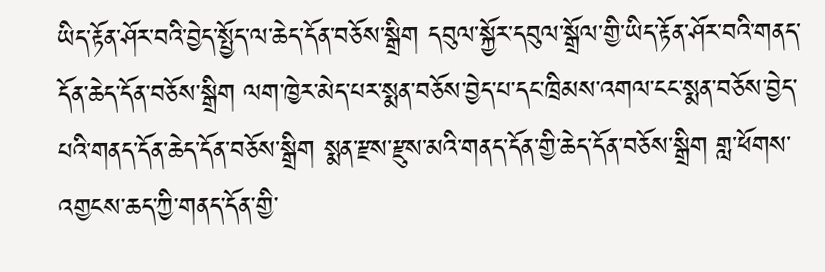ཡིད་རྟོན་ཤོར་བའི་བྱེད་སྤྱོད་ལ་ཆེད་དོན་བཅོས་སྒྲིག དབུལ་སྐྱོར་དབུལ་སྒྲོལ་གྱི་ཡིད་རྟོན་ཤོར་བའི་གནད་དོན་ཆེད་དོན་བཅོས་སྒྲིག ལག་ཁྱེར་མེད་པར་སྨན་བཅོས་བྱེད་པ་དང་ཁྲིམས་འགལ་ངང་སྨན་བཅོས་བྱེད་པའི་གནད་དོན་ཆེད་དོན་བཅོས་སྒྲིག སྨན་རྫས་རྫུས་མའི་གནད་དོན་གྱི་ཆེད་དོན་བཅོས་སྒྲིག གླ་ཕོགས་འགྱངས་ཆད་ཀྱི་གནད་དོན་གྱི་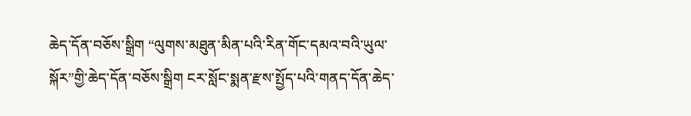ཆེད་དོན་བཅོས་སྒྲིག “ལུགས་མཐུན་མིན་པའི་རིན་གོང་དམའ་བའི་ཡུལ་སྐོར”གྱི་ཆེད་དོན་བཅོས་སྒྲིག ངར་སློང་སྨན་རྫས་སྤྱོད་པའི་གནད་དོན་ཆེད་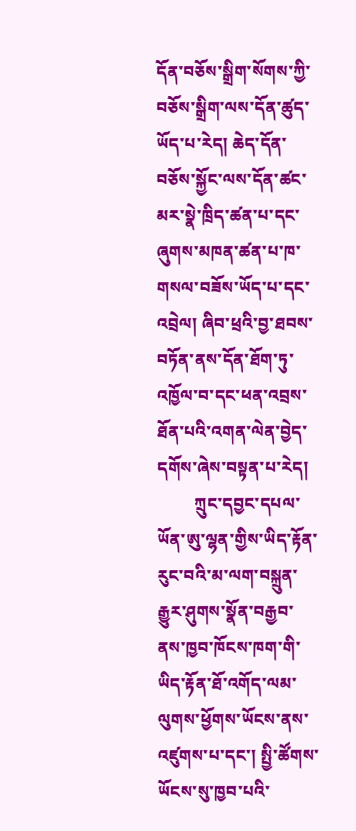དོན་བཅོས་སྒྲིག་སོགས་ཀྱི་བཅོས་སྒྲིག་ལས་དོན་ཚུད་ཡོད་པ་རེད། ཆེད་དོན་བཅོས་སྐྱོང་ལས་དོན་ཚང་མར་སྣེ་ཁྲིད་ཚན་པ་དང་ཞུགས་མཁན་ཚན་པ་ཁ་གསལ་བཟོས་ཡོད་པ་དང་འབྲེལ། ཞིབ་ཕྲའི་བྱ་ཐབས་བཏོན་ནས་དོན་ཐོག་ཏུ་འཁྱོལ་བ་དང་ཕན་འབྲས་ཐོན་པའི་འགན་ལེན་བྱེད་དགོས་ཞེས་བསྟན་པ་རེད།
         ཀྲུང་དབྱང་དཔལ་ཡོན་ཨུ་ལྷན་གྱིས་ཡིད་རྟོན་རུང་བའི་མ་ལག་བསྐྲུན་རྒྱུར་ཤུགས་སྣོན་བརྒྱབ་ནས་ཁྱབ་ཁོངས་ཁག་གི་ཡིད་རྟོན་ཐོ་འགོད་ལམ་ལུགས་ཕྱོགས་ཡོངས་ནས་འཛུགས་པ་དང་། སྤྱི་ཚོགས་ཡོངས་སུ་ཁྱབ་པའི་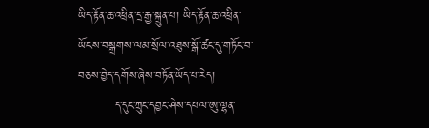ཡིད་རྟོན་ཆ་འཕྲིན་དྲ་རྒྱ་སྐྲུན་པ། ཡིད་རྟོན་ཆ་འཕྲིན་ཡོངས་བསྒྲགས་ལམ་སྲོལ་འཐུས་སྒོ་ཚང་དུ་གཏོང་བ་བཅས་བྱེད་དགོས་ཞེས་བཏོན་ཡོད་པ་རེད།
         ད་དུང་ཀྲུང་དབྱང་ཤེས་དཔལ་ཨུ་ལྷན་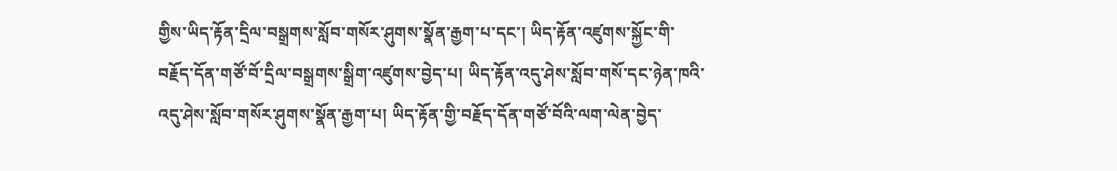གྱིས་ཡིད་རྟོན་དྲིལ་བསྒྲགས་སློབ་གསོར་ཤུགས་སྣོན་རྒྱག་པ་དང་། ཡིད་རྟོན་འཛུགས་སྐྱོང་གི་བརྗོད་དོན་གཙོ་བོ་དྲིལ་བསྒྲགས་སྒྲིག་འཛུགས་བྱེད་པ། ཡིད་རྟོན་འདུ་ཤེས་སློབ་གསོ་དང་ཉེན་ཁའི་འདུ་ཤེས་སློབ་གསོར་ཤུགས་སྣོན་རྒྱག་པ། ཡིད་རྟོན་གྱི་བརྗོད་དོན་གཙོ་བོའི་ལག་ལེན་བྱེད་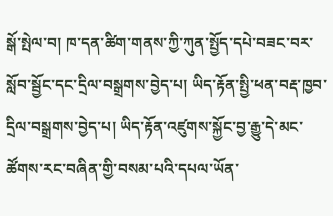སྒོ་སྤེལ་བ། ཁ་དན་ཚིག་གནས་ཀྱི་ཀུན་སྤྱོད་དཔེ་བཟང་བར་སློབ་སྦྱོང་དང་དྲིལ་བསྒྲགས་བྱེད་པ། ཡིད་རྟོན་སྤྱི་ཕན་བརྡ་ཁྱབ་དྲིལ་བསྒྲགས་བྱེད་པ། ཡིད་རྟོན་འཛུགས་སྐྱོང་བྱ་རྒྱུ་དེ་མང་ཚོགས་རང་བཞིན་གྱི་བསམ་པའི་དཔལ་ཡོན་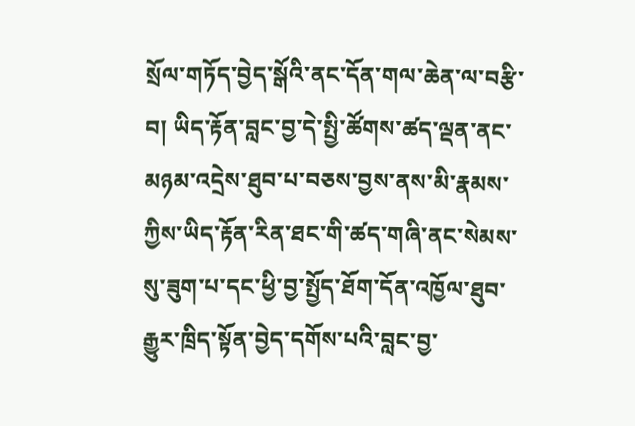སྲོལ་གཏོད་བྱེད་སྒོའི་ནང་དོན་གལ་ཆེན་ལ་བརྩི་བ། ཡིད་རྟོན་བླང་བྱ་དེ་སྤྱི་ཚོགས་ཚད་ལྡན་ནང་མཉམ་འདྲེས་ཐུབ་པ་བཅས་བྱས་ནས་མི་རྣམས་ཀྱིས་ཡིད་རྟོན་རིན་ཐང་གི་ཚད་གཞི་ནང་སེམས་སུ་ཟུག་པ་དང་ཕྱི་བྱ་སྤྱོད་ཐོག་དོན་འཁྱོལ་ཐུབ་རྒྱུར་ཁྲིད་སྟོན་བྱེད་དགོས་པའི་བླང་བྱ་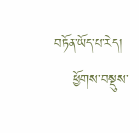བཏོན་ཡོད་པ་རེད།
    ཕྱོགས་བསྡུས་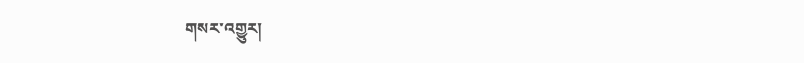གསར་འགྱུར།